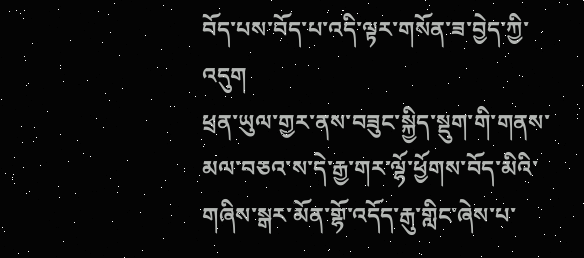བོད་པས་བོད་པ་འདི་ལྟར་གསོན་ཟ་བྱེད་ཀྱི་འདུག
ཕྲན་ཡུལ་གྱར་ནས་བཟུང་སྐྱིད་སྡུག་གི་གནས་མལ་བཅའ་ས་དེ་རྒྱ་གར་ལྷོ་ཕྱོགས་བོད་མིའི་གཞིས་སྒར་མོན་གྷོ་འདོད་རྒུ་གླིང་ཞེས་པ་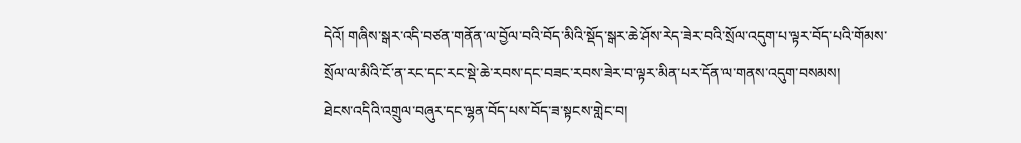དེའོ། གཞིས་སྒར་འདི་བཙན་གནོན་ལ་བྱོལ་བའི་བོད་མིའི་སྡོད་སྒར་ཆེ་ཤོས་རེད་ཟེར་བའི་སྲོལ་འདུག་པ་ལྟར་བོད་པའི་གོམས་སྲོལ་ལ་མིའི་ངོ་ན་རང་དང་རང་སྡེ་ཆེ་རབས་དང་བཟང་རབས་ཟེར་བ་ལྟར་མིན་པར་དོན་ལ་གནས་འདུག་བསམས།
ཐེངས་འདིའི་འགྲུལ་བཞུར་དང་ལྷན་བོད་པས་བོད་ཟ་སྟངས་གླེང་བ།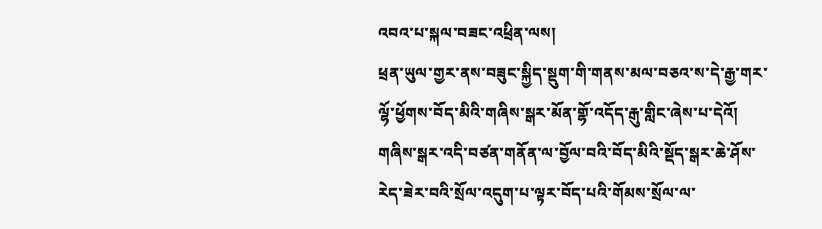འབའ་པ་སྐལ་བཟང་འཕྲིན་ལས།
ཕྲན་ཡུལ་གྱར་ནས་བཟུང་སྐྱིད་སྡུག་གི་གནས་མལ་བཅའ་ས་དེ་རྒྱ་གར་ལྷོ་ཕྱོགས་བོད་མིའི་གཞིས་སྒར་མོན་གྷོ་འདོད་རྒུ་གླིང་ཞེས་པ་དེའོ། གཞིས་སྒར་འདི་བཙན་གནོན་ལ་བྱོལ་བའི་བོད་མིའི་སྡོད་སྒར་ཆེ་ཤོས་རེད་ཟེར་བའི་སྲོལ་འདུག་པ་ལྟར་བོད་པའི་གོམས་སྲོལ་ལ་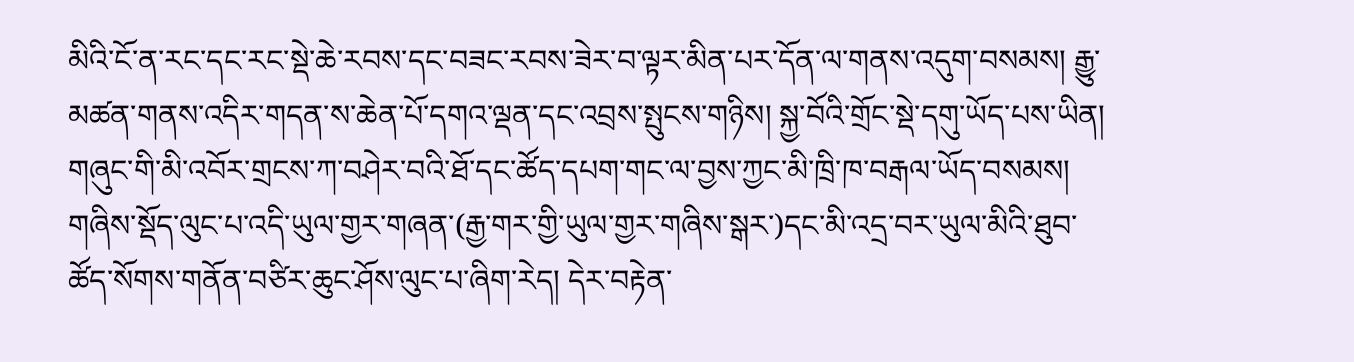མིའི་ངོ་ན་རང་དང་རང་སྡེ་ཆེ་རབས་དང་བཟང་རབས་ཟེར་བ་ལྟར་མིན་པར་དོན་ལ་གནས་འདུག་བསམས། རྒྱུ་མཚན་གནས་འདིར་གདན་ས་ཆེན་པོ་དགའ་ལྡན་དང་འབྲས་སྤུངས་གཉིས། སྐྱ་བོའི་གྲོང་སྡེ་དགུ་ཡོད་པས་ཡིན། གཞུང་གི་མི་འབོར་གྲངས་ཀ་བཤེར་བའི་ཐོ་དང་ཚོད་དཔག་གང་ལ་བྱས་ཀྱང་མི་ཁྲི་ཁ་བརྒལ་ཡོད་བསམས། གཞིས་སྡོད་ལུང་པ་འདི་ཡུལ་གྱར་གཞན་(རྒྱ་གར་གྱི་ཡུལ་གྱར་གཞིས་སྒར་)དང་མི་འདྲ་བར་ཡུལ་མིའི་ཐུབ་ཚོད་སོགས་གནོན་བཙིར་ཆུང་ཤོས་ལུང་པ་ཞིག་རེད། དེར་བརྟེན་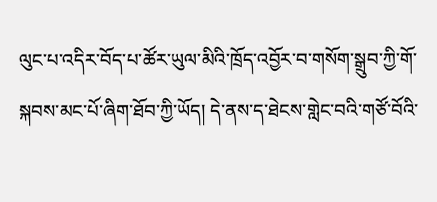ལུང་པ་འདིར་བོད་པ་ཚོར་ཡུལ་མིའི་ཁྲོད་འབྱོར་བ་གསོག་སྒྲུབ་ཀྱི་གོ་སྐབས་མང་པོ་ཞིག་ཐོབ་ཀྱི་ཡོད། དེ་ནས་ད་ཐེངས་གླེང་བའི་གཙོ་བོའི་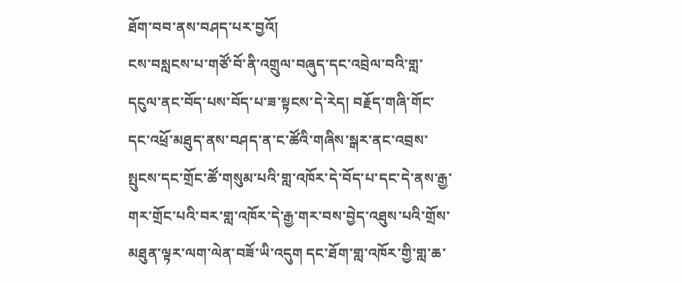ཐོག་བབ་ནས་བཤད་པར་བྱའོ།
ངས་བསླངས་པ་གཙོ་བོ་ནི་འགྲུལ་བཞུད་དང་འབྲེལ་བའི་གླ་དངུལ་ནང་བོད་པས་བོད་པ་ཟ་སྟངས་དེ་རེད། བརྗོད་གཞི་གོང་དང་འཕྲོ་མཐུད་ནས་བཤད་ན་ང་ཚོའི་གཞིས་སྒར་ནང་འབྲས་སྤུངས་དང་གྲོང་ཚོ་གསུམ་པའི་གླ་འཁོར་དེ་བོད་པ་དང་དེ་ནས་རྒྱ་གར་གྲོང་པའི་བར་གླ་འཁོར་དེ་རྒྱ་གར་བས་བྱེད་འཐུས་པའི་གྲོས་མཐུན་ལྟར་ལག་ལེན་བཟོ་ཡི་འདུག དང་ཐོག་གླ་འཁོར་གྱི་གླ་ཆ་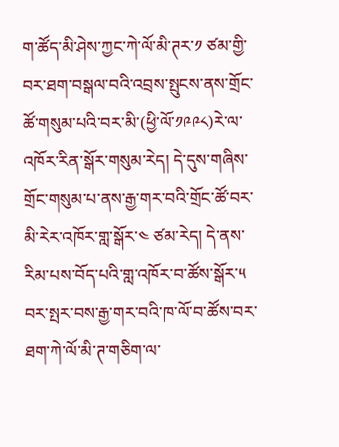ག་ཚོད་མི་ཤེས་ཀྱང་ཀེ་ལོ་མི་ཊར་༡ ཙམ་གྱི་བར་ཐག་བསྒལ་བའི་འབྲས་སྤུངས་ནས་གྲོང་ཚོ་གསུམ་པའི་བར་མི་(ཕྱི་ལོ་༡༩༩༨)རེ་ལ་འཁོར་རིན་སྒོར་གསུམ་རེད། དེ་དུས་གཞིས་གྲོང་གསུམ་པ་ནས་རྒྱ་གར་བའི་གྲོང་ཚོ་བར་མི་རེར་འཁོར་གླ་སྒོར་༤ ཙམ་རེད། དེ་ནས་རིམ་པས་བོད་པའི་གླ་འཁོར་བ་ཚོས་སྒོར་༥ བར་སྤར་བས་རྒྱ་གར་བའི་ཁ་ལོ་བ་ཚོས་བར་ཐག་ཀེ་ལོ་མི་ཊ་གཅིག་ལ་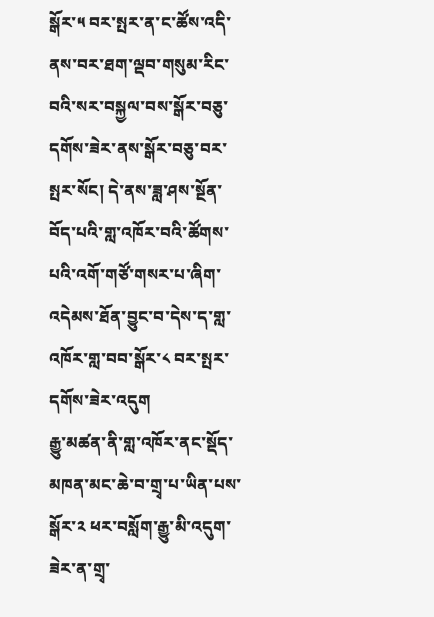སྒོར་༥ བར་སྤར་ན་ང་ཚོས་འདི་ནས་བར་ཐག་ལྡབ་གསུམ་རིང་བའི་སར་བསྐྱལ་བས་སྒོར་བཅུ་དགོས་ཟེར་ནས་སྒོར་བཅུ་བར་སྤར་སོང། དེ་ནས་ཟླ་ཤས་སྔོན་བོད་པའི་གླ་འཁོར་བའི་ཚོགས་པའི་འགོ་གཙོ་གསར་པ་ཞིག་འདེམས་ཐོན་བྱུང་བ་དེས་ད་གླ་འཁོར་གླ་བབ་སྒོར་༨ བར་སྤར་དགོས་ཟེར་འདུག
རྒྱུ་མཚན་ནི་གླ་འཁོར་ནང་སྡོད་མཁན་མང་ཆེ་བ་གྲྭ་པ་ཡིན་པས་སྒོར་༢ ཕར་བསློག་རྒྱུ་མི་འདུག་ཟེར་ན་གྲྭ་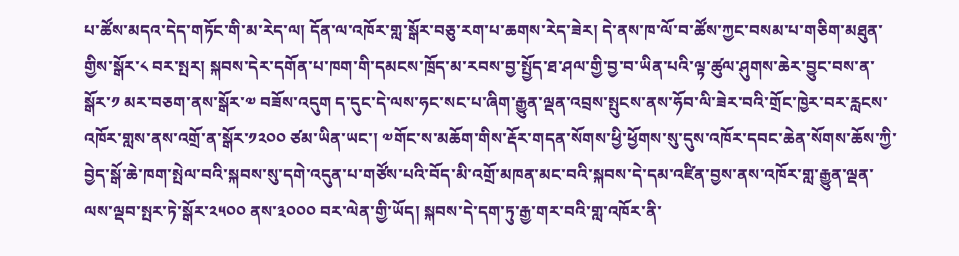པ་ཚོས་མདའ་དེད་གཏོང་གི་མ་རེད་ལ། དོན་ལ་འཁོར་གླ་སྒོར་བཅུ་རག་པ་ཆགས་རེད་ཟེར། དེ་ནས་ཁ་ལོ་བ་ཚོས་ཀྱང་བསམ་པ་གཅིག་མཐུན་གྱིས་སྒོར་༨ བར་སྤར། སྐབས་དེར་དགོན་པ་ཁག་གི་དམངས་ཁྲོད་མ་རབས་བྱ་སྤྱོད་ཐ་ཤལ་གྱི་བྱ་བ་ཡིན་པའི་ལྟ་ཚུལ་ཤུགས་ཆེར་བྱུང་བས་ན་སྒོར་༡ མར་བཅག་ནས་སྒོར་༧ བཟོས་འདུག ད་དུང་དེ་ལས་ཧང་སང་པ་ཞིག་རྒྱུན་ལྡན་འབྲས་སྤུངས་ནས་ཧོབ་ལི་ཟེར་བའི་གྲོང་ཁྱེར་བར་རླངས་འཁོར་གླས་ནས་འགྲོ་ན་སྒོར་༡༢༠༠ ཙམ་ཡིན་ཡང་། ༧གོང་ས་མཆོག་གིས་རྡོར་གདན་སོགས་ཕྱི་ཕྱོགས་སུ་དུས་འཁོར་དབང་ཆེན་སོགས་ཆོས་ཀྱི་བྱེད་སྒོ་ཆེ་ཁག་སྤེལ་བའི་སྐབས་སུ་དགེ་འདུན་པ་གཙོས་པའི་བོད་མི་འགྲོ་མཁན་མང་བའི་སྐབས་དེ་དམ་འཛིན་བྱས་ནས་འཁོར་གླ་རྒྱུན་ལྡན་ལས་ལྡབ་སྤར་ཏེ་སྒོར་༢༥༠༠ ནས་༣༠༠༠ བར་ལེན་གྱི་ཡོད། སྐབས་དེ་དག་ཏུ་རྒྱ་གར་བའི་གླ་འཁོར་ནི་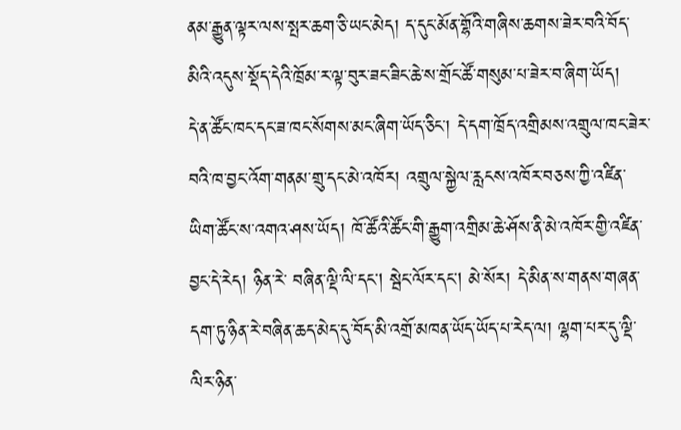ནམ་རྒྱུན་ལྟར་ལས་སྤར་ཆག་ཅི་ཡང་མེད། ད་དུང་མོན་གྷོའི་གཞིས་ཆགས་ཟེར་བའི་བོད་མིའི་འདུས་སྡོད་དེའི་ཁྲོམ་ར་ལྟ་བུར་ཟང་ཟིང་ཆེ་ས་གྲོང་ཚོ་གསུམ་པ་ཟེར་བ་ཞིག་ཡོད།
དེ་ན་ཚོང་ཁང་དང་ཟ་ཁང་སོགས་མང་ཞིག་ཡོད་ཅིང་། དེ་དག་ཁྲོད་འགྲིམས་འགྲུལ་ཁང་ཟེར་བའི་ཁ་བྱང་འོག་གནམ་གྲུ་དང་མེ་འཁོར། འགྲུལ་སྐྱེལ་རླངས་འཁོར་བཅས་ཀྱི་འཛིན་ཡིག་ཚོང་ས་འགའ་ཤས་ཡོད། ཁོ་ཚོའི་ཚོང་གི་རྒྱུག་འགྲིམ་ཆེ་ཤོས་ནི་མེ་འཁོར་གྱི་འཛིན་བྱང་དེ་རེད། ཉིན་རེ་ བཞིན་ལྡི་ལི་དང། སྦེང་ལོར་དང། མེ་སོར། དེ་མིན་ས་གནས་གཞན་དག་ཏུ་ཉིན་རེ་བཞིན་ཆད་མེད་དུ་བོད་མི་འགྲོ་མཁན་ཡོད་ཡོད་པ་རེད་ལ། ལྷག་པར་དུ་ལྡི་ལིར་ཉིན་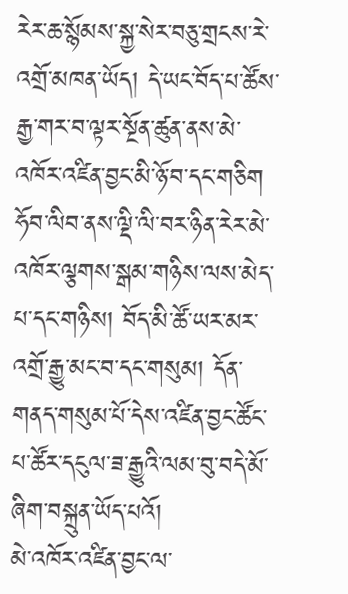རེར་ཆ་སྙོམས་སྐྱ་སེར་བཅུ་གྲངས་རེ་འགྲོ་མཁན་ཡོད། དེ་ཡང་བོད་པ་ཚོས་རྒྱ་གར་བ་ལྟར་སྔོན་ཚུན་ནས་མེ་འཁོར་འཛིན་བྱང་མི་ཉོ་བ་དང་གཅིག ཧོབ་ལིབ་ནས་ལྡི་ལི་བར་ཉིན་རེར་མེ་འཁོར་ལྕགས་སྒམ་གཉིས་ལས་མེད་པ་དང་གཉིས། བོད་མི་ཚོ་ཡར་མར་འགྲོ་རྒྱུ་མང་བ་དང་གསུམ། དོན་གནད་གསུམ་པོ་དེས་འཛིན་བྱང་ཚོང་པ་ཚོར་དངུལ་ཟ་རྒྱུའི་ལམ་བུ་བདེ་མོ་ཞིག་བསྐྲུན་ཡོད་པའོ།
མེ་འཁོར་འཛིན་བྱང་ལ་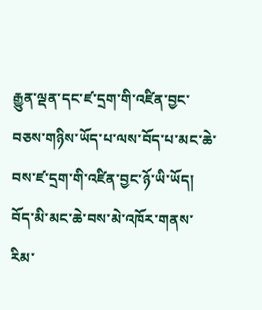རྒྱུན་ལྡན་དང་ཛ་དྲག་གི་འཛིན་བྱང་བཅས་གཉིས་ཡོད་པ་ལས་བོད་པ་མང་ཆེ་བས་ཛ་དྲག་གི་འཛིན་བྱང་ཉོ་ཡི་ཡོད། བོད་མི་མང་ཆེ་བས་མེ་འཁོར་གནས་རིམ་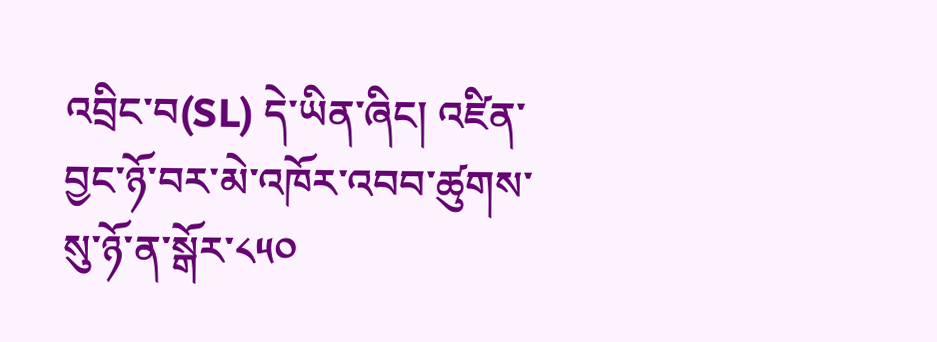འབྲིང་བ(SL) དེ་ཡིན་ཞིང། འཛིན་བྱང་ཉོ་བར་མེ་འཁོར་འབབ་ཚུགས་སུ་ཉོ་ན་སྒོར་༨༥༠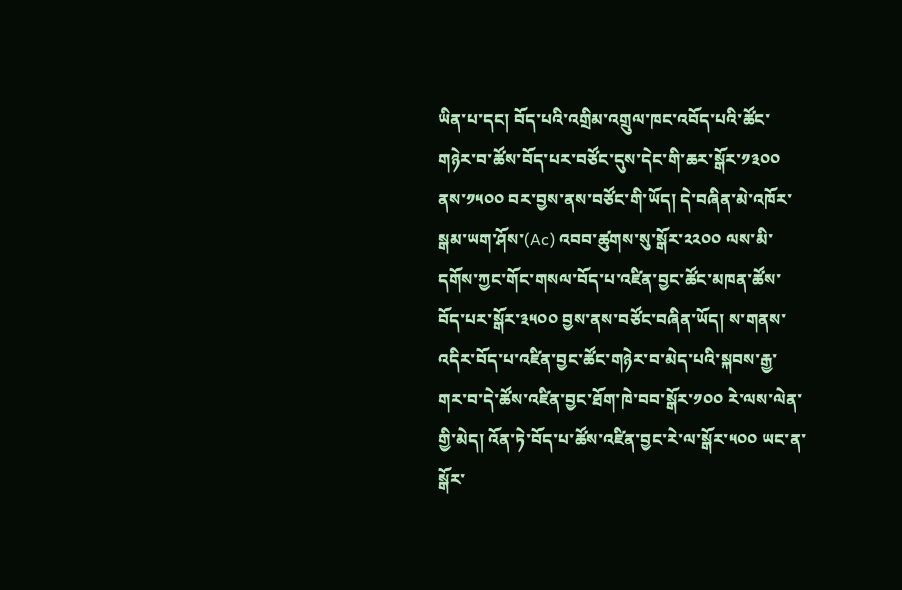ཡིན་པ་དང། བོད་པའི་འགྲིམ་འགྲུལ་ཁང་འབོད་པའི་ཚོང་གཉེར་བ་ཚོས་བོད་པར་བཙོང་དུས་དེང་གི་ཆར་སྒོར་༡༣༠༠ ནས་༡༥༠༠ བར་བྱས་ནས་བཙོང་གི་ཡོད། དེ་བཞིན་མེ་འཁོར་སྒམ་ཡག་ཤོས་(Ac) འབབ་ཚུགས་སུ་སྒོར་༢༢༠༠ ལས་མི་དགོས་ཀྱང་གོང་གསལ་བོད་པ་འཛིན་བྱང་ཚོང་མཁན་ཚོས་བོད་པར་སྒོར་༣༥༠༠ བྱས་ནས་བཙོང་བཞིན་ཡོད། ས་གནས་འདིར་བོད་པ་འཛིན་བྱང་ཚོང་གཉེར་བ་མེད་པའི་སྐབས་རྒྱ་གར་བ་དེ་ཚོས་འཛིན་བྱང་ཐོག་ཁེ་བབ་སྒོར་༡༠༠ རེ་ལས་ལེན་གྱི་མེད། འོན་ཏེ་བོད་པ་ཚོས་འཛིན་བྱང་རེ་ལ་སྒོར་༥༠༠ ཡང་ན་སྒོར་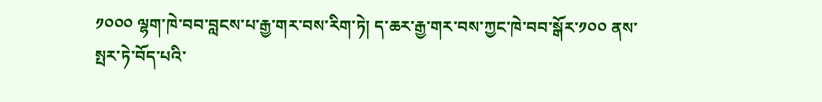༡༠༠༠ ལྷག་ཁེ་བབ་བླངས་པ་རྒྱ་གར་བས་རིག་ཏེ། ད་ཆར་རྒྱ་གར་བས་ཀྱང་ཁེ་བབ་སྒོར་༡༠༠ ནས་སྤར་ཏེ་བོད་པའི་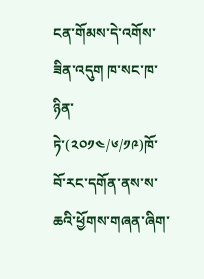ངན་གོམས་དེ་འགོས་ཟིན་འདུག ཁ་སང་ཁ་ཉིན་ཏེ་(༢༠༡༤/༦/༡༩)ཁོ་བོ་རང་དགོན་ནས་ས་ཆའི་ཕྱོགས་གཞན་ཞིག་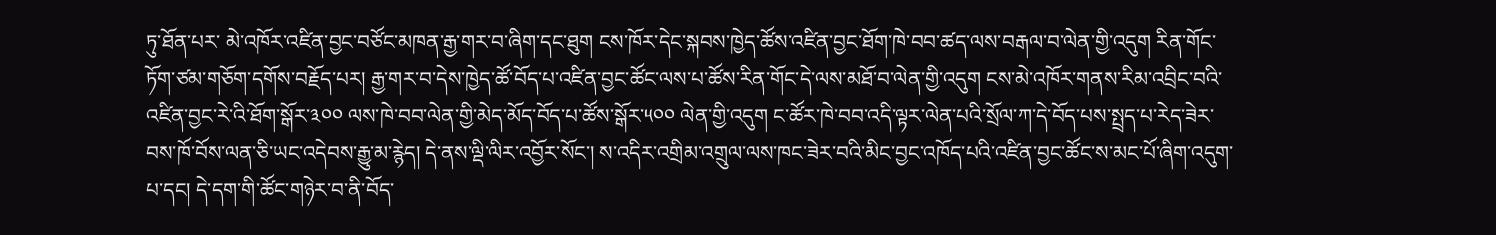ཏུ་ཐོན་པར་ མེ་འཁོར་འཛིན་བྱང་བཙོང་མཁན་རྒྱ་གར་བ་ཞིག་དང་ཐུག ངས་ཁོར་དེང་སྐབས་ཁྱེད་ཚོས་འཛིན་བྱང་ཐོག་ཁེ་བབ་ཚད་ལས་བརྒལ་བ་ལེན་གྱི་འདུག རིན་གོང་ཏོག་ཙམ་གཅོག་དགོས་བརྗོད་པར། རྒྱ་གར་བ་དེས་ཁྱེད་ཚོ་བོད་པ་འཛིན་བྱང་ཚོང་ལས་པ་ཚོས་རིན་གོང་དེ་ལས་མཐོ་བ་ལེན་གྱི་འདུག ངས་མེ་འཁོར་གནས་རིམ་འབྲིང་བའི་འཛིན་བྱང་རེ་འི་ཐོག་སྒོར་༣༠༠ ལས་ཁེ་བབ་ལེན་གྱི་མེད་མོད་བོད་པ་ཚོས་སྒོར་༥༠༠ ལེན་གྱི་འདུག ང་ཚོར་ཁེ་བབ་འདི་ལྟར་ལེན་པའི་སྲོལ་ཀ་དེ་བོད་པས་སྤྲད་པ་རེད་ཟེར་བས་ཁོ་བོས་ལན་ཅི་ཡང་འདེབས་རྒྱུ་མ་རྙེད། དེ་ནས་ལྡི་ལིར་འབྱོར་སོང་། ས་འདིར་འགྲིམ་འགྲུལ་ལས་ཁང་ཟེར་བའི་མིང་བྱང་འཁོད་པའི་འཛིན་བྱང་ཚོང་ས་མང་པོ་ཞིག་འདུག་པ་དང། དེ་དག་གི་ཚོང་གཉེར་བ་ནི་བོད་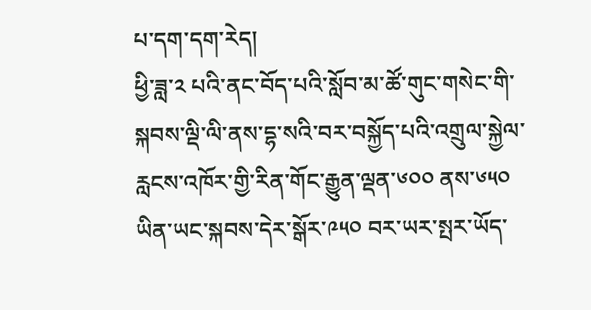པ་དག་དག་རེད།
ཕྱི་ཟླ་༢ པའི་ནང་བོད་པའི་སློབ་མ་ཚོ་གུང་གསེང་གི་སྐབས་ལྡི་ལི་ནས་དྷ་སའི་བར་བསྐྱོད་པའི་འགྲུལ་སྐྱེལ་རླངས་འཁོར་གྱི་རིན་གོང་རྒྱུན་ལྡན་༦༠༠ ནས་༦༥༠ ཡིན་ཡང་སྐབས་དེར་སྒོར་༩༥༠ བར་ཡར་སྤར་ཡོད་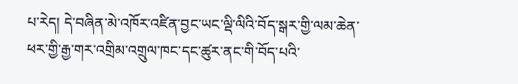པ་རེད། དེ་བཞིན་མེ་འཁོར་འཛིན་བྱང་ཡང་ལྡི་ལིའི་བོད་སྒར་གྱི་ལམ་ཆེན་ཕར་གྱི་རྒྱ་གར་འགྲིམ་འགྲུལ་ཁང་དང་ཚུར་ནང་གི་བོད་པའི་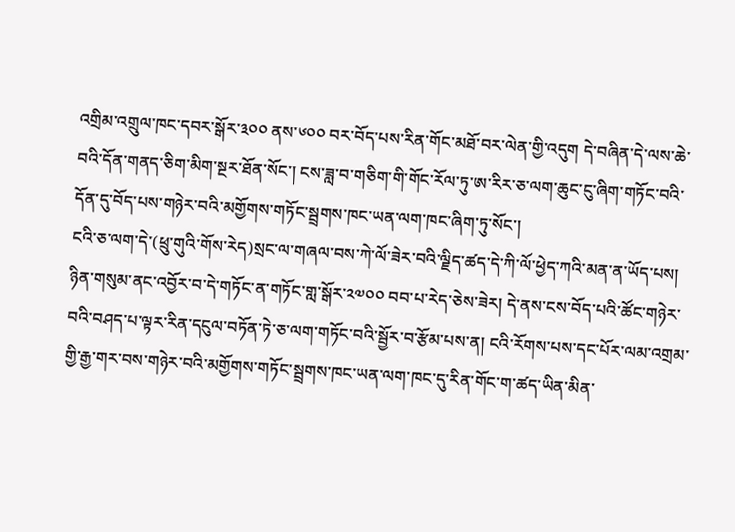འགྲིམ་འགྲུལ་ཁང་དབར་སྒོར་༣༠༠ ནས་༦༠༠ བར་བོད་པས་རིན་གོང་མཐོ་བར་ལེན་གྱི་འདུག དེ་བཞིན་དེ་ལས་ཆེ་བའི་དོན་གནད་ཅིག་མིག་སྔར་ཐོན་སོང་། ངས་ཟླ་བ་གཅིག་གི་གོང་རོལ་ཏུ་ཨ་རིར་ཅ་ལག་ཆུང་ངུ་ཞིག་གཏོང་བའི་དོན་དུ་བོད་པས་གཉེར་བའི་མགྱོགས་གཏོང་སྦྲགས་ཁང་ཡན་ལག་ཁང་ཞིག་ཏུ་སོང་།
ངའི་ཅ་ལག་དེ་(ཕྲུ་གུའི་གོས་རེད)སྲང་ལ་གཞལ་བས་ཀེ་ལོ་ཟེར་བའི་ལྗིད་ཚད་དེ་ཀི་ལོ་ཕྱེད་ཀའི་མན་ན་ཡོད་པས། ཉིན་གསུམ་ནང་འབྱོར་བ་དེ་གཏོང་ན་གཏོང་གླ་སྒོར་༢༧༠༠ བབ་པ་རེད་ཅེས་ཟེར། དེ་ནས་ངས་བོད་པའི་ཚོང་གཉེར་བའི་བཤད་པ་ལྟར་རིན་དངུལ་བཏོན་ཏེ་ཅ་ལག་གཏོང་བའི་སྦྱོར་བ་རྩོམ་པས་ན། ངའི་རོགས་པས་དང་པོར་ལམ་འགྲམ་གྱི་རྒྱ་གར་བས་གཉེར་བའི་མགྱོགས་གཏོང་སྦྲགས་ཁང་ཡན་ལག་ཁང་དུ་རིན་གོང་ག་ཚད་ཡིན་མིན་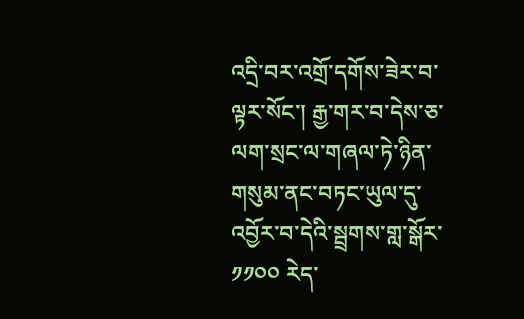འདྲི་བར་འགྲོ་དགོས་ཟེར་བ་ལྟར་སོང་། རྒྱ་གར་བ་དེས་ཅ་ལག་སྲང་ལ་གཞལ་ཏེ་ཉིན་གསུམ་ནང་བཏང་ཡུལ་དུ་འབྱོར་བ་དེའི་སྦྲགས་གླ་སྒོར་༡༡༠༠ རེད་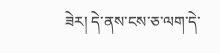ཟེར། དེ་ནས་ངས་ཅ་ལག་དེ་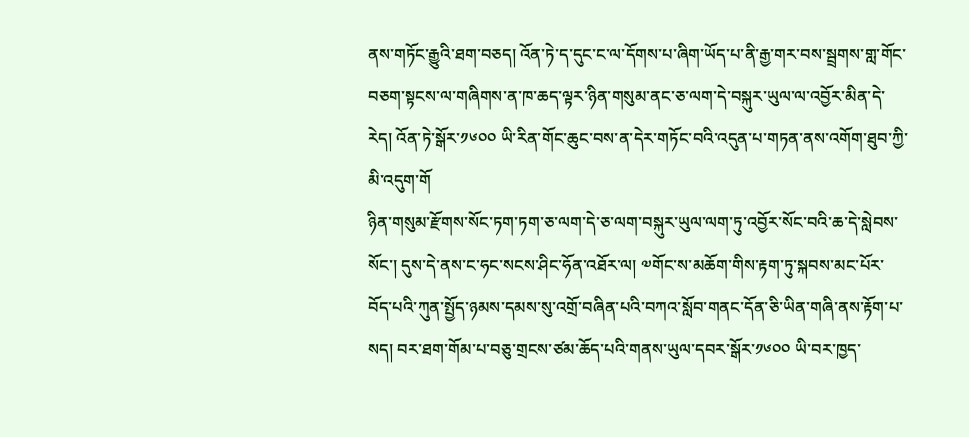ནས་གཏོང་རྒྱུའི་ཐག་བཅད། འོན་ཏེ་ད་དུང་ང་ལ་དོགས་པ་ཞིག་ཡོད་པ་ནི་རྒྱ་གར་བས་སྦྲགས་གླ་གོང་བཅག་སྟངས་ལ་གཞིགས་ན་ཁ་ཆད་ལྟར་ཉིན་གསུམ་ནང་ཅ་ལག་དེ་བསྐུར་ཡུལ་ལ་འབྱོར་མིན་དེ་རེད། འོན་ཏེ་སྒོར་༡༦༠༠ ཡི་རིན་གོང་ཆུང་བས་ན་དེར་གཏོང་བའི་འདུན་པ་གཏན་ནས་འགོག་ཐུབ་ཀྱི་མི་འདུག་གོ
ཉིན་གསུམ་རྫོགས་སོང་ཏག་ཏག་ཅ་ལག་དེ་ཅ་ལག་བསྐུར་ཡུལ་ལག་ཏུ་འབྱོར་སོང་བའི་ཆ་དེ་སླེབས་སོང་། དུས་དེ་ནས་ང་ཧང་སངས་ཤིང་ཧོན་འཐོར་ལ། ༧གོང་ས་མཆོག་གིས་རྟག་ཏུ་སྐབས་མང་པོར་བོད་པའི་ཀུན་སྤྱོད་ཉམས་དམས་སུ་འགྲོ་བཞིན་པའི་བཀའ་སློབ་གནང་དོན་ཅི་ཡིན་གཞི་ནས་རྟོག་པ་སད། བར་ཐག་གོམ་པ་བཅུ་གྲངས་ཙམ་ཆོད་པའི་གནས་ཡུལ་དབར་སྒོར་༡༦༠༠ ཡི་བར་ཁྱད་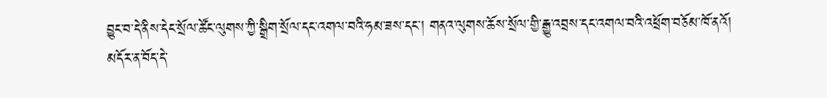བྱུང་བ་དེ་ནིས་དེང་སྲོལ་ཚོང་ལུགས་ཀྱི་སྒྲིག་སྲོལ་དང་འགལ་བའི་ཧམ་ཟས་དང་། གནའ་ལུགས་ཆོས་སྲོལ་གྱི་རྒྱུ་འབྲས་དང་འགལ་བའི་འཕྲོག་བཅོམ་ཁོ་ནའོ། མདོར་ན་བོད་དེ་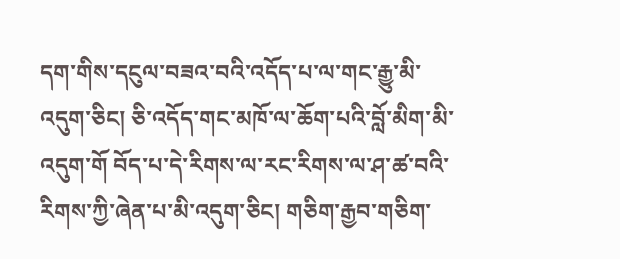དག་གིས་དངུལ་བཟའ་བའི་འདོད་པ་ལ་གང་རྒྱུ་མི་འདུག་ཅིང། ཅི་འདོད་གང་མཁོ་ལ་ཆོག་པའི་བློ་མིག་མི་འདུག་གོ བོད་པ་དེ་རིགས་ལ་རང་རིགས་ལ་ཤ་ཚ་བའི་རིགས་ཀྱི་ཞེན་པ་མི་འདུག་ཅིང། གཅིག་རྒྱབ་གཅིག་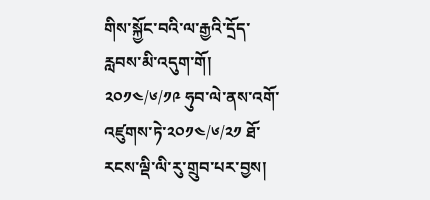གིས་སྐྱོང་བའི་ལ་རྒྱའི་དྲོད་རླབས་མི་འདུག་གོ། ༢༠༡༤/༦/༡༩ ཧུབ་ལེ་ནས་འགོ་འཛུགས་ཏེ་༢༠༡༤/༦/༢༡ ཐོ་རངས་ལྡི་ལི་རུ་གྲུབ་པར་བྱས།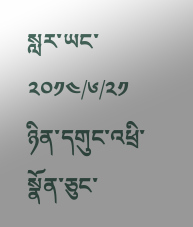སླར་ཡང་༢༠༡༤/༦/༢༡ ཉིན་དགུང་འཕྲི་སྣོན་ཅུང་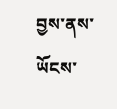བྱས་ནས་ཡོངས་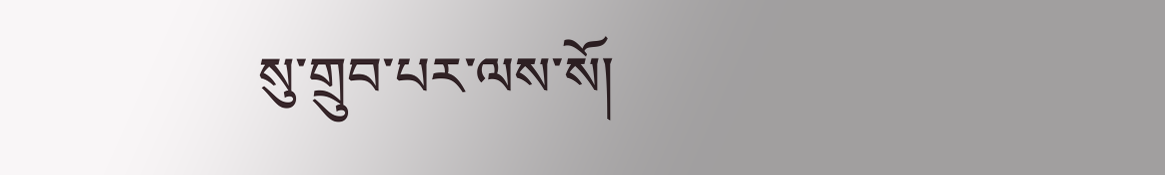སུ་གྲུབ་པར་ལས་སོ།